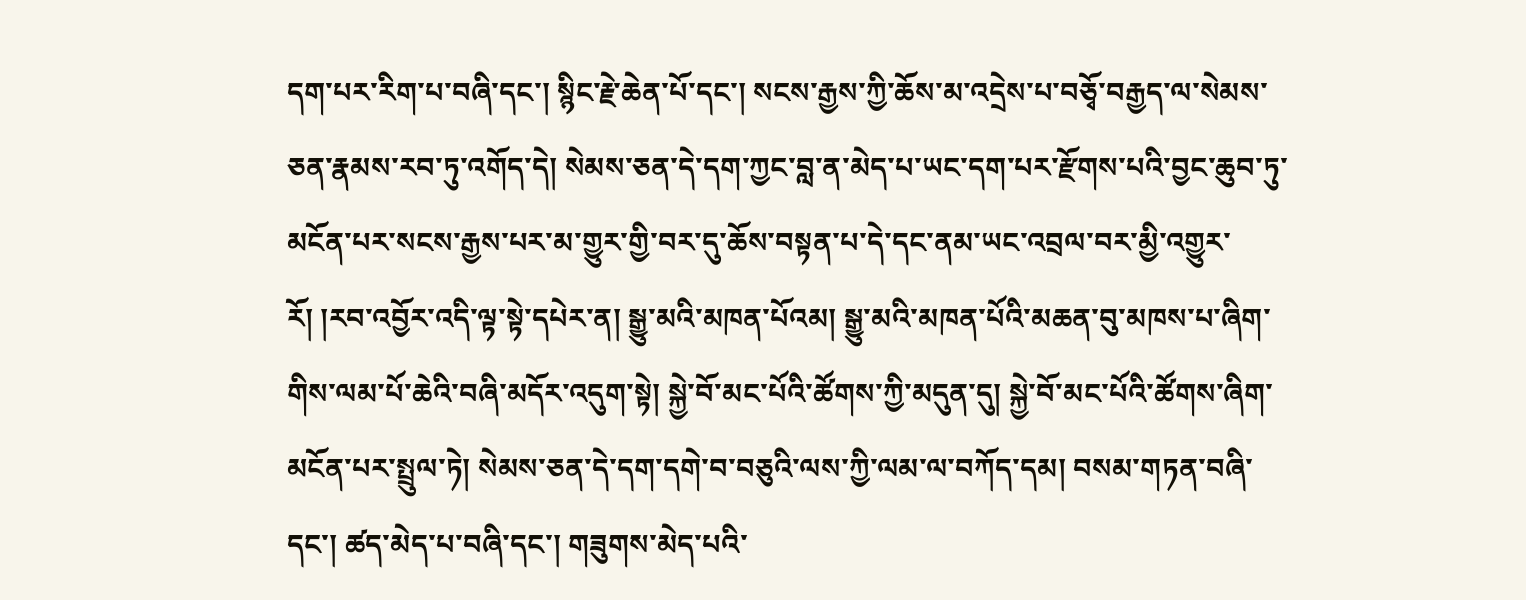དག་པར་རིག་པ་བཞི་དང་། སྙིང་རྗེ་ཆེན་པོ་དང་། སངས་རྒྱས་ཀྱི་ཆོས་མ་འདྲེས་པ་བཅྭོ་བརྒྱད་ལ་སེམས་ཅན་རྣམས་རབ་ཏུ་འགོད་དེ། སེམས་ཅན་དེ་དག་ཀྱང་བླ་ན་མེད་པ་ཡང་དག་པར་རྫོགས་པའི་བྱང་ཆུབ་ཏུ་མངོན་པར་སངས་རྒྱས་པར་མ་གྱུར་གྱི་བར་དུ་ཆོས་བསྟན་པ་དེ་དང་ནམ་ཡང་འབྲལ་བར་མྱི་འགྱུར་རོ། །རབ་འབྱོར་འདི་ལྟ་སྟེ་དཔེར་ན། སྒྱུ་མའི་མཁན་པོའམ། སྒྱུ་མའི་མཁན་པོའི་མཆན་བུ་མཁས་པ་ཞིག་གིས་ལམ་པོ་ཆེའི་བཞི་མདོར་འདུག་སྟེ། སྐྱེ་བོ་མང་པོའི་ཚོགས་ཀྱི་མདུན་དུ། སྐྱེ་བོ་མང་པོའི་ཚོགས་ཞིག་མངོན་པར་སྤྲུལ་ཏེ། སེམས་ཅན་དེ་དག་དགེ་བ་བཅུའི་ལས་ཀྱི་ལམ་ལ་བཀོད་དམ། བསམ་གཏན་བཞི་དང་། ཚད་མེད་པ་བཞི་དང་། གཟུགས་མེད་པའི་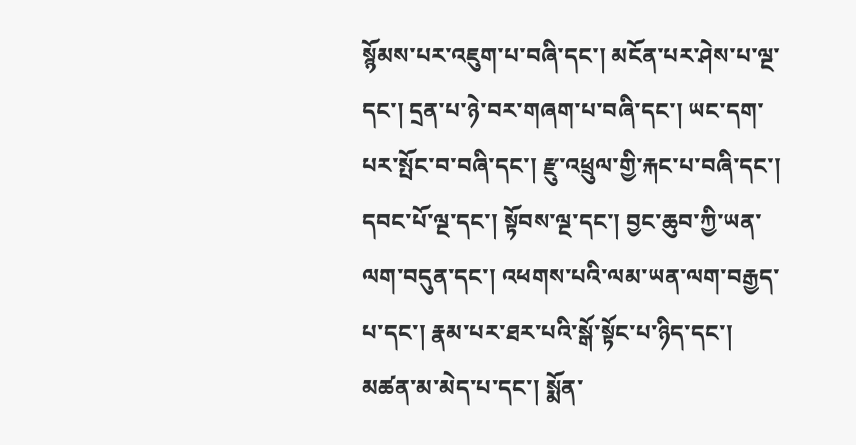སྙོམས་པར་འཇུག་པ་བཞི་དང་། མངོན་པར་ཤེས་པ་ལྔ་དང་། དྲན་པ་ཉེ་བར་གཞག་པ་བཞི་དང་། ཡང་དག་པར་སྤོང་བ་བཞི་དང་། རྫུ་འཕྲུལ་གྱི་རྐང་པ་བཞི་དང་། དབང་པོ་ལྔ་དང་། སྟོབས་ལྔ་དང་། བྱང་ཆུབ་ཀྱི་ཡན་ལག་བདུན་དང་། འཕགས་པའི་ལམ་ཡན་ལག་བརྒྱད་པ་དང་། རྣམ་པར་ཐར་པའི་སྒོ་སྟོང་པ་ཉིད་དང་། མཚན་མ་མེད་པ་དང་། སྨོན་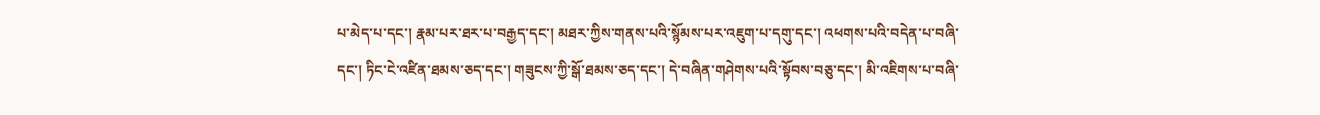པ་མེད་པ་དང་། རྣམ་པར་ཐར་པ་བརྒྱད་དང་། མཐར་ཀྱིས་གནས་པའི་སྙོམས་པར་འཇུག་པ་དགུ་དང་། འཕགས་པའི་བདེན་པ་བཞི་དང་། ཏིང་ངེ་འཛིན་ཐམས་ཅད་དང་། གཟུངས་ཀྱི་སྒོ་ཐམས་ཅད་དང་། དེ་བཞིན་གཤེགས་པའི་སྟོབས་བཅུ་དང་། མི་འཇིགས་པ་བཞི་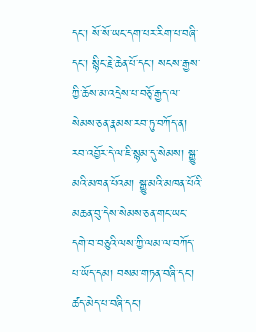དང་། སོ་སོ་ཡང་དག་པར་རིག་པ་བཞི་དང་། སྙིང་རྗེ་ཆེན་པོ་དང་། སངས་རྒྱས་ཀྱི་ཆོས་མ་འདྲེས་པ་བཅྭོ་རྒྱད་ལ་སེམས་ཅན་རྣམས་རབ་ཏུ་བཀོད་ན། རབ་འབྱོར་དེ་ལ་ཇི་སྙམ་དུ་སེམས། སྒྱུ་མའི་མཁན་པོའམ། སྒྱུ་མའི་མཁན་པོའི་མཆན་བུ་དེས་སེམས་ཅན་གང་ཡང་དགེ་བ་བཅུའི་ལས་ཀྱི་ལམ་ལ་བཀོད་པ་ཡོད་དམ། བསམ་གཏན་བཞི་དང་། ཚད་མེད་པ་བཞི་དང་།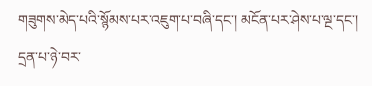གཟུགས་མེད་པའི་སྙོམས་པར་འཇུག་པ་བཞི་དང་། མངོན་པར་ཤེས་པ་ལྔ་དང་། དྲན་པ་ཉེ་བར་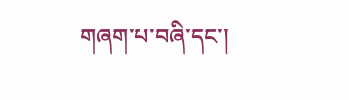གཞག་པ་བཞི་དང་།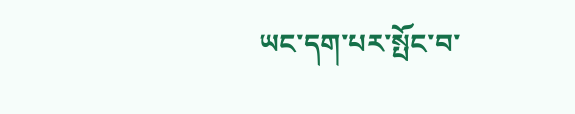ཡང་དག་པར་སྤོང་བ་